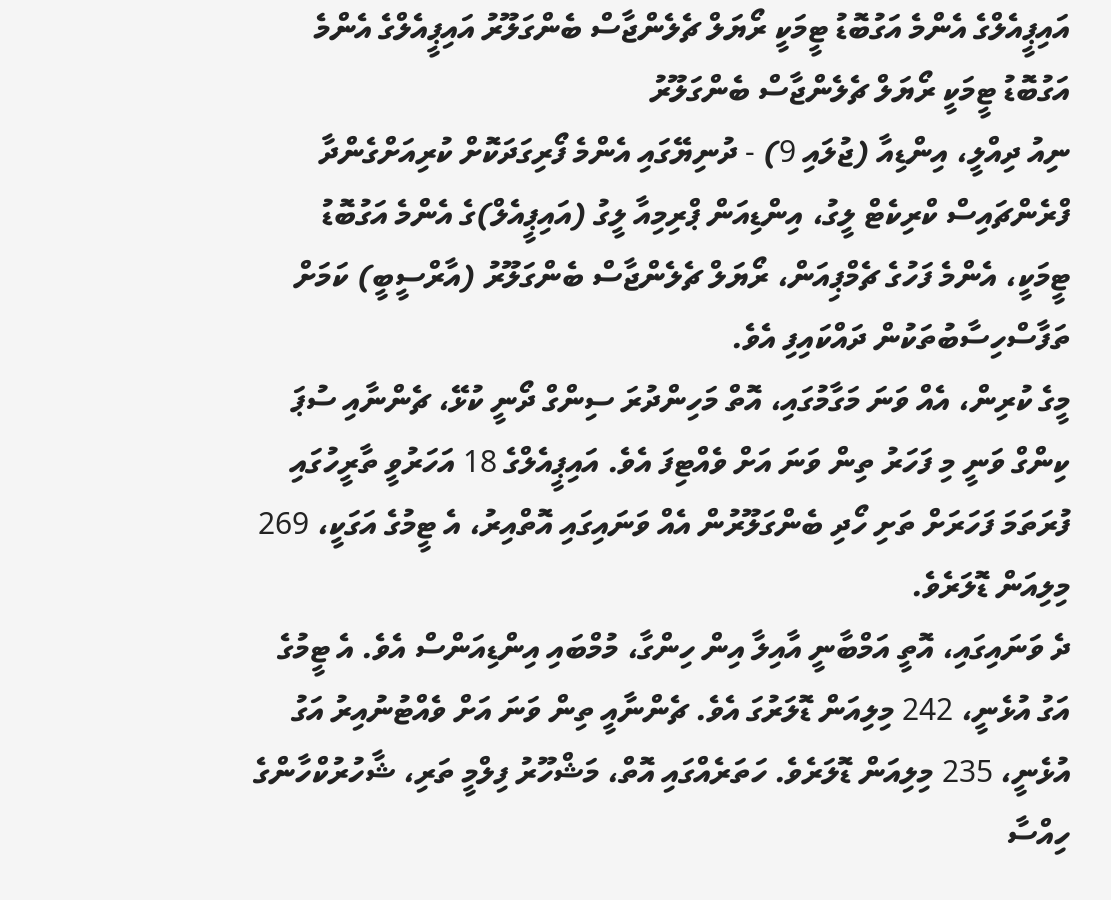އައިޕީއެލްގެ އެންމެ އަގުބޮޑު ޓީމަކީ ރޯޔަލް ޗެލެންޖާސް ބެންގަލޫރު އައިޕީއެލްގެ އެންމެ އަގުބޮޑު ޓީމަކީ ރޯޔަލް ޗެލެންޖާސް ބެންގަލޫރު
ނިއު ދިއްލީ، އިންޑިއާ (ޖުލައި 9) - ދުނިޔޭގައި އެންމެ ފޯރިގަދަކޮށް ކުރިއަށްގެންދާ ފްރެންޗައިސް ކްރިކެޓް ލީގު، އިންޑިއަން ޕްރިމިއާ ލީގު (އައިޕީއެލް)ގެ އެންމެ އަގުބޮޑު ޓީމަކީ، އެންމެ ފަހުގެ ޗެމްޕިއަން، ރޯޔަލް ޗެލެންޖާސް ބެންގަލޫރު (އާރްސީބީ) ކަމަށް ތަފާސްހިސާބުތަކުން ދައްކައިފި އެވެ.
މީގެ ކުރިން، އެއް ވަނަ މަގާމުގައި، އޮތް މަހިންދުރަ ސިންގް ދޯނީ ކުޅޭ، ޗެންނާއި ސުޕަ ކިންގް ވަނީ މި ފަހަރު ތިން ވަނަ އަށް ވެއްޓިފަ އެވެ. އައިޕީއެލްގެ 18 އަހަރުވީ ތާރީހުގައި ފުރަތަމަ ފަހަރަށް ތަށި ހޯދި ބެންގަލޫރުން އެއް ވަނައިގައި އޮތްއިރު، އެ ޓީމުގެ އަގަކީ، 269 މިލިއަން ޑޮލަރެވެ.
ދެ ވަނައިގައި، އޮތީ އަމްބާނީ އާއިލާ އިން ހިންގާ، މުމްބައި އިންޑިއަންސް އެވެ. އެ ޓީމުގެ އަގު އުޅެނީ، 242 މިލިއަން ޑޮލަރުގަ އެވެ. ޗެންނާއީ ތިން ވަނަ އަށް ވެއްޓުނުއިރު އަގު އުޅެނީ، 235 މިލިއަން ޑޮލަރެވެ. ހަތަރެއްގައި އޮތް، މަޝްހޫރު ފިލްމީ ތަރި، ޝާހުރުކްހާންގެ ހިއްސާ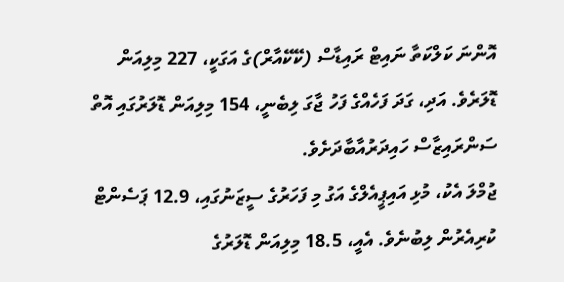އޮންނަ ކަލްކަތާ ނައިޓް ރައިޑާސް (ކޭކޭއާރް)ގެ އަގަކީ، 227 މިލިއަން ޑޮލަރެވެ. އަދި، ގަދަ ފަހެއްގެ ފަހު ޖާގަ ލިބެނީ، 154 މިލިއަން ޑޮލަރުގައި އޮތް ސަންރައިޒާސް ހައިދަރުއާބާދަށެވެ.
ޖުމްލަ އެކު، މުޅި އައިޕީއެލްގެ އަގު މި ފަހަރުގެ ސީޒަނުގައި، 12.9 ޕަސެންޓް ކުރިއެރުން ލިބުނެވެ. އެއީ، 18.5 މިލިއަން ޑޮލަރުގެ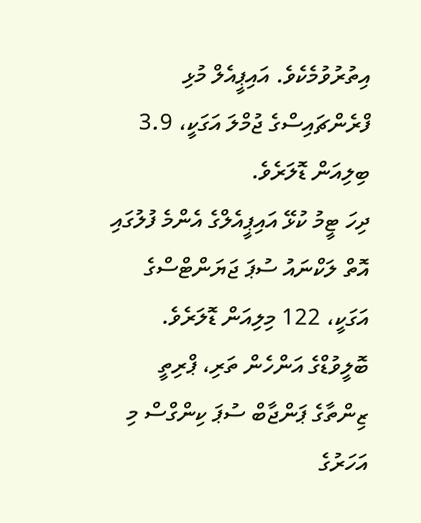އިތުރުވުމެކެވެ. އައިޕީއެލް މުޅި ފްރެންޗައިސްގެ ޖުމްލަ އަގަކީ، 3.9 ބިލިއަން ޑޮލަރެވެ.
ދިހަ ޓީމު ކުޅޭ އައިޕީއެލްގެ އެންމެ ފުލުގައި އޮތް ލަކްނައު ސުޕަ ޖަޔަންޓްސްގެ އަގަކީ، 122 މިލިއަން ޑޮލަރެވެ. ބޮލީވުޑްގެ އަންހެން ތަރި، ޕްރިތީ ޒިންތާގެ ޕަންޖާބް ސުޕަ ކިންގްސް މި އަހަރުގެ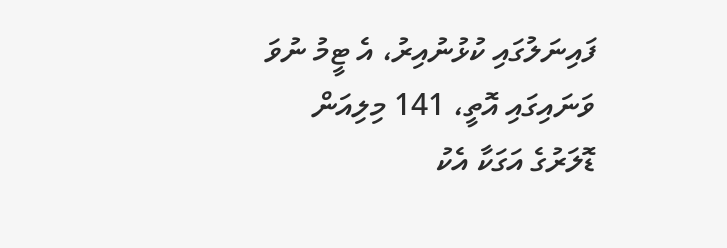ފައިނަލުގައި ކުޅުނުއިރު، އެ ޓީމު ނުވަ ވަނައިގައި އޮތީ، 141 މިލިއަން ޑޮލަރުގެ އަގަކާ އެކު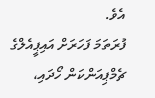އެވެ.
ފުރަތަމަ ފަހަރަށް އައިޕީއެލްގެ ޗެމްޕިއަންކަން ހޯދައި،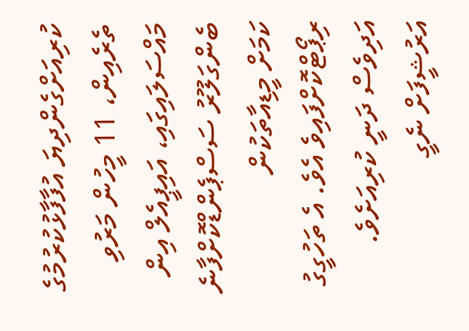ކުރިއަށްގެންދިޔަ އުފާފާޅުކުރުމުގެ ތެރެއިން، 11 މީހުން މަރުވި މައްސަލައިގައި، އައިޕީއެލް އިން ބެންގަލޫރު ސަސްޕެންޑްކޮށްފާނެ ކަމަށް މީޑިއާތަކުން ރިޕޯޓްކޮށްފައިވެ އެވެ. އެ ތަހުގީގު އަދިވެސް ދަނީ ކުރިއަށެވެ.
އަރުޝީފަށް ނެގީ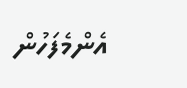އެންމެފަހުން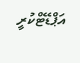އަޕްޑޭޓްކުރީ